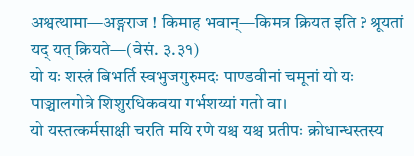अश्वत्थामा—अङ्गराज ! किमाह भवान्—किमत्र क्रियत इति ? श्रूयतां यद् यत् क्रियते—(वेसं. ३.३१)
यो यः शस्त्रं बिभर्ति स्वभुजगुरुमदः पाण्डवीनां चमूनां यो यः पाञ्चालगोत्रे शिशुरधिकवया गर्भशय्यां गतो वा।
यो यस्तत्कर्मसाक्षी चरति मयि रणे यश्च यश्च प्रतीपः क्रोधान्धस्तस्य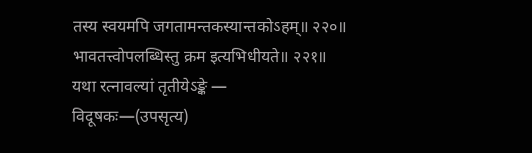तस्य स्वयमपि जगतामन्तकस्यान्तकोऽहम्॥ २२०॥
भावतत्त्वोपलब्धिस्तु क्रम इत्यभिधीयते॥ २२१॥
यथा रत्नावल्यां तृतीयेऽङ्के —
विदूषकः—(उपसृत्य)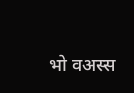भो वअस्स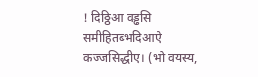! दिठ्ठिआ वड्ढसि समीहितब्भदिआऐ कज्जसिद्धीए। (भो वयस्य,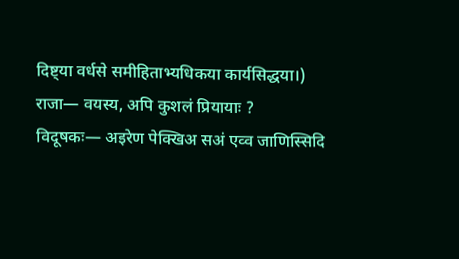दिष्ट्या वर्धसे समीहिताभ्यधिकया कार्यसिद्धया।)
राजा— वयस्य, अपि कुशलं प्रियायाः ?
विदूषकः— अइरेण पेक्खिअ सअं एव्व जाणिस्सिदि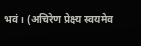भवं। (अचिरेण प्रेक्ष्य स्वयमेव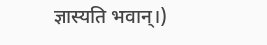ज्ञास्यति भवान्।)